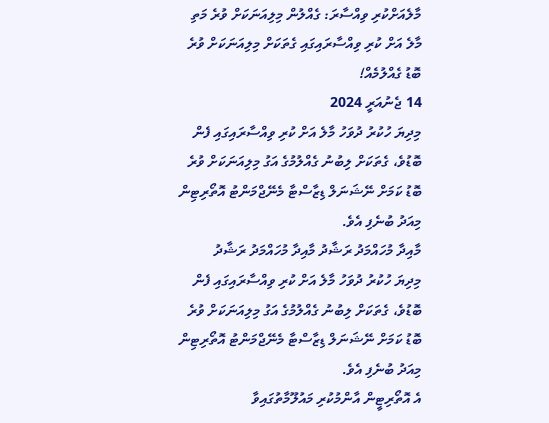މާލެއަށްކުރި ވިއްސާރަ: ގެއްލުން މިލިއަނަކަށް ވުރެ މަތި
މާލެ އަށް ކުރި ވިއްސާރައިގައި ގެތަކަށް މިލިއަނަކަށް ވުރެ ބޮޑު ގެއްލުމެއް!
14 ޖެނުއަރީ 2024
މިދިޔަ ހުކުރު ދުވަހު މާލެ އަށް ކުރި ވިއްސާރައިގައި ފެން ބޮޑުވެ، ގެތަކަށް ލިބުނު ގެއްލުމުގެ އަގު މިލިއަނަކަށް ވުރެ ބޮޑު ކަމަށް ނޭޝަނަލް ޑިޒާސްޓާ މެނޭޖްމަންޓު އޮތޯރިޓިން މިއަދު ބުނެފި އެވެ.
މާއިދާ މުހައްމަދު ރަޝާދު މާއިދާ މުހައްމަދު ރަޝާދު
މިދިޔަ ހުކުރު ދުވަހު މާލެ އަށް ކުރި ވިއްސާރައިގައި ފެން ބޮޑުވެ، ގެތަކަށް ލިބުނު ގެއްލުމުގެ އަގު މިލިއަނަކަށް ވުރެ ބޮޑު ކަމަށް ނޭޝަނަލް ޑިޒާސްޓާ މެނޭޖްމަންޓު އޮތޯރިޓިން މިއަދު ބުނެފި އެވެ.
އެ އޮތޯރިޓީން އާންމުކުރި މައުލޫމާތުގައިވާ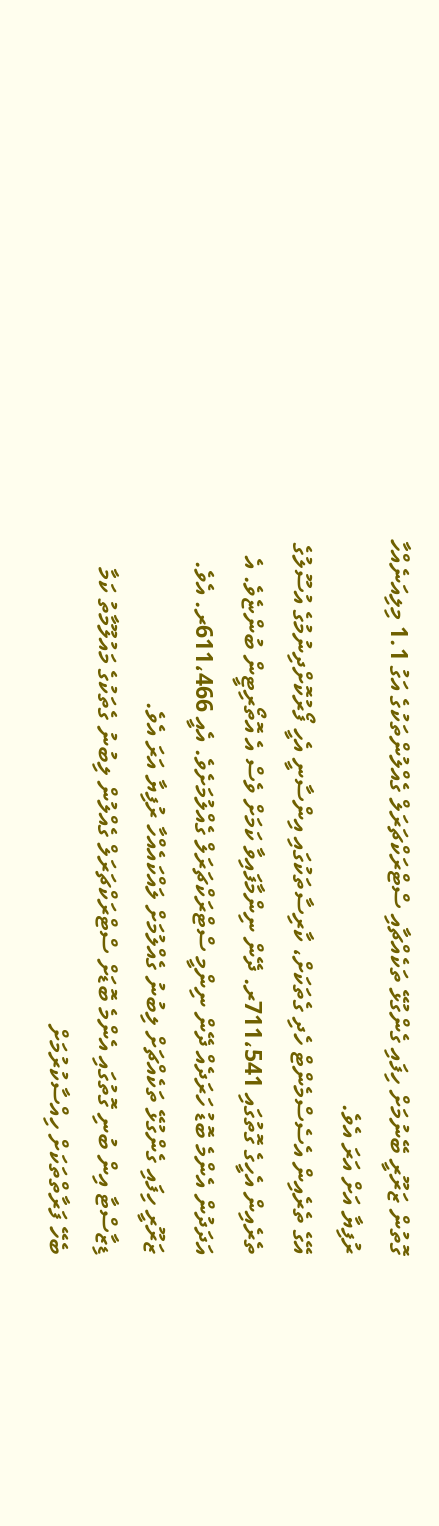ގޮތުން ޒަރޫރީ ބޭނުމަށް ހިފައި ގެންގުޅޭ ތަކެއްޗާއި ސްޓްރަކްޗަރަލް ގެއްލުންތަކުގެ އަގު 1.1 މިލިއަނެއްހާ ރުފިޔާ އަށް އަރަ އެވެ.
އޭގެ ތެރެއިން އެސެސްމެންޓް ހެދި ގެތަކަށް، ކާރިސާތަކުގައި އިންސާނީ އެހީ ފޯރުކޮށްދިނުމުގެ އުސޫލުގެ ތެރެއިން އެހީގެ ގޮތުގައި 711،541ރ. ދޭން ނިންމާފައިވާ ކަމަށް ވެސް އެ އޮތޯރިޓީން ބުންޏެވެ. އެ އަދަދުން އެންމެ ބޮޑު ހަރަދެއް ދޭން ނިންމީ ސްޓްރަކްޗަރަލް ގެއްލުމަށެވެ. އެއީ 611،466ރ. އެވެ. ޒަރޫރީ ހިފައި ގެންގުޅޭ ތަކެއްޗަށް ލިބުނު ގެއްލުމަށް ލައްކައެއްހާ ރުފިޔާ އަރަ އެވެ.
ޑިޒާސްޓާ އިން ބުނި ގޮތުގައި އެންމެ ބޮޑަށް ސްޓްރަކްޗަރަލް ގެއްލުން ލިބުނު ގެތަކުގެ މައުލޫމާތު ކަމާ ބެހޭ ފަރާތްތަކަށް ހިއްސާކުރުމަށް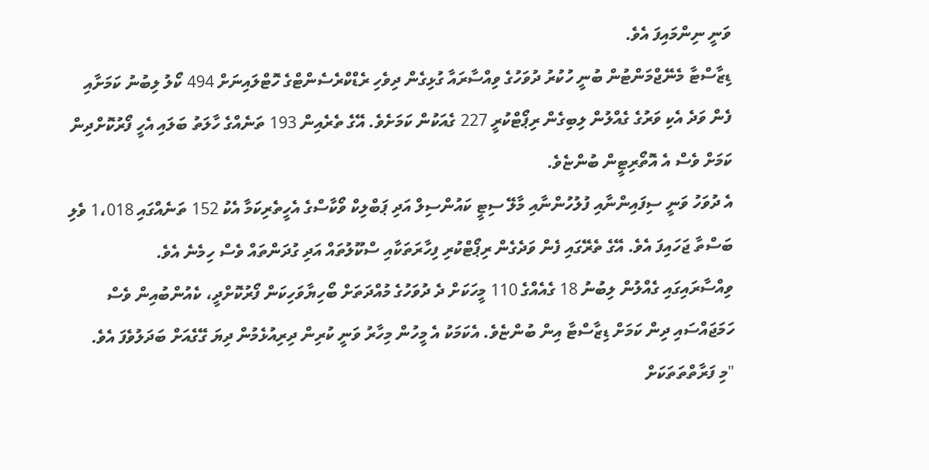ވަނީ ނިންމައިފަ އެވެ.
ޑިޒާސްޓާ މެނޭޖްމަންޓުން ބުނީ ހުކުރު ދުވަހުގެ ވިއްސާރައާ ގުޅިގެން ދިވެހި ރެޑްކްރެސެންޓްގެ ހޮޓްލައިނަށް 494 ކޯލު ލިބުނު ކަމަށާއި ފެން ވަދެ އެކި ވަރުގެ ގެއްލުން ލިބިގެން ރިޕޯޓްކުރީ 227 ގެއަކުން ކަމަށެވެ. އޭގެ ތެރެއިން 193 ތަނެއްގެ ހާލަތު ބަލައި އެހީ ފޯރުކޮށްދިން ކަމަށް ވެސް އެ އޮތޯރިޓީން ބުންޏެވެ.
އެ ދުވަހު ވަނީ ސިފައިންނާއި ފުލުހުންނާއި މާލޭ ސިޓީ ކައުންސިލް އަދި ޕަބްލިކް ވޯކާސްގެ އެހީތެރިކަމާ އެކު 152 ތަނެއްގައި 1،018 ވެލި ބަސްތާ ޖަހައިފަ އެވެ. އޭގެ ތެރޭގައި ފެން ވަދެގެން ރިޕޯޓްކުރި ފިހާރަތަކާއި ސްކޫލުތައް އަދި ގުދަންތައް ވެސް ހިމެނެ އެވެ.
ވިއްސާރައިގައި ގެއްލުން ލިބުނު 18 ގެއެއްގެ 110 މީހަކަށް ދެ ދުވަހުގެ މުއްދަތަށް ބޯހިޔާވަހިކަން ފޯރުކޮށްދީ، ކެއުންބުއިން ވެސް ހަމަޖައްސައި ދިން ކަމަށް ޑިޒާސްޓާ އިން ބުންޏެވެ. އެކަމަކު އެ މީހުން މިހާރު ވަނީ ކުރިން ދިރިއުޅެމުން ދިޔަ ގޭގެއަށް ބަދަލުވެފަ އެވެ.
"މި ފަރާތްތަތަކަށް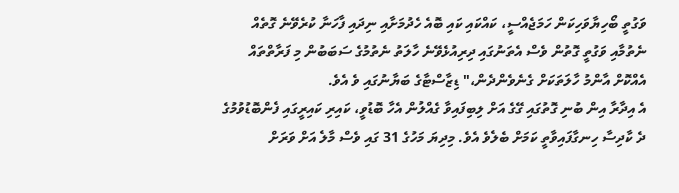ވަގުތީ ބޯހިޔާވަހިކަން ހަމަޖެއްސީ، ކައްކައި ކައި ބޮއެ ހެދުމަށާއި ނިދައި ފާހަނާ ކުރެވޭނެ ގޮތެއް ނެތުމާއި ވަގުތީ ގޮތުން ވެސް އެތަނުގައި ދިރިއުޅެވޭނެ ހާލަތު ނެތުމުގެ ސަބަބުން މި ފަރާތްތައް އެއްކޮށް އާންމު ހާލަތަކަށް ގެނެވެންދެން،" ޑިޒާސްޓާގެ ބަޔާނުގައި ވެ އެވެ.
އެ އިދާރާ އިން ބުނި ގޮތުގައި ގޭގެ އަށް ލިބިފައިވާ ގެއްލުން އެހާ ބޮޑުވީ، ކައިރި ކައިރީގައި ފެންބޮޑުވުމުގެ ދެ ކާދިސާ ހިނގާފައިވާތީ ކަމަށް ބެލެވެ އެވެ. މިދިޔަ މަހުގެ 31 ގައި ވެސް މާލެ އަށް ވަރަށް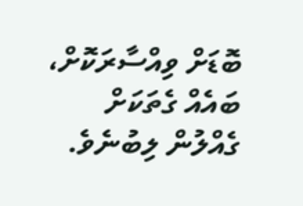ބޮޑަށް ވިއްސާރަކޮށް، ބައެއް ގެތަކަށް ގެއްލުން ލިބުނެވެ.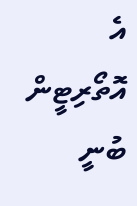އެ އޮތޯރިޓީން ބުނީ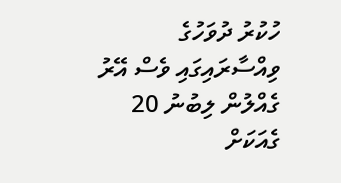ހުކުރު ދުވަހުގެ ވިއްސާރައިގައި ވެސް އޭރު ގެއްލުން ލިބުނު 20 ގެއަކަށް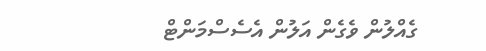ގެއްލުން ވެގެން އަލުން އެސެސްމަންޓް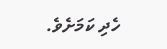ހެދި ކަމަށެވެ.